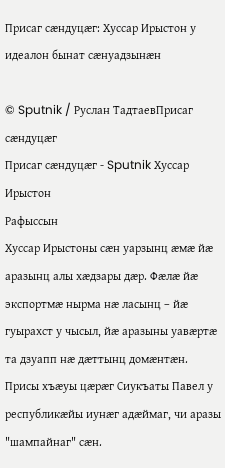Присаг сæндуцæг: Хуссар Ирыстон у идеалон бынат сæнуадзынæн

© Sputnik / Руслан ТадтаевПрисаг сæндуцæг
Присаг сæндуцæг - Sputnik Хуссар Ирыстон
Рафыссын
Хуссар Ирыстоны сæн уарзынц æмæ йæ аразынц алы хæдзары дæр. Фæлæ йæ экспортмæ нырма нæ ласынц – йæ гуырахст у чысыл, йæ аразыны уавæртæ та дзуапп нæ дæттынц домæнтæн. Присы хъæуы цæрæг Сиукъаты Павел у республикæйы иунæг адæймаг, чи аразы "шампайнаг" сӕн.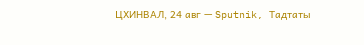ЦХИНВАЛ, 24 авг — Sputnik, Тадтаты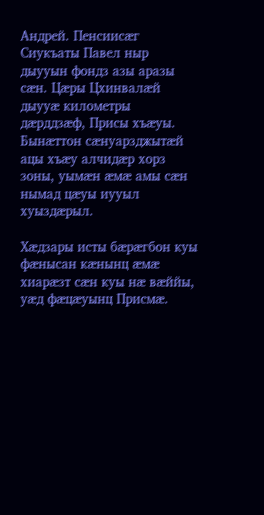Андрей. Пенсиисæг Сиукъаты Павел ныр дыууын фондз азы аразы сæн. Цæры Цхинвалæй дыууæ километры дæрддзæф, Присы хъæуы. Бынæттон сæнуарзджытæй ацы хъæу алчидæр хорз зоны, уымæн æмæ амы сæн нымад цæуы иууыл хуыздæрыл.

Хæдзары исты бæрæгбон куы фæнысан кæнынц æмæ хиарæзт сæн куы нæ вæййы, уæд фæцæуынц Присмæ.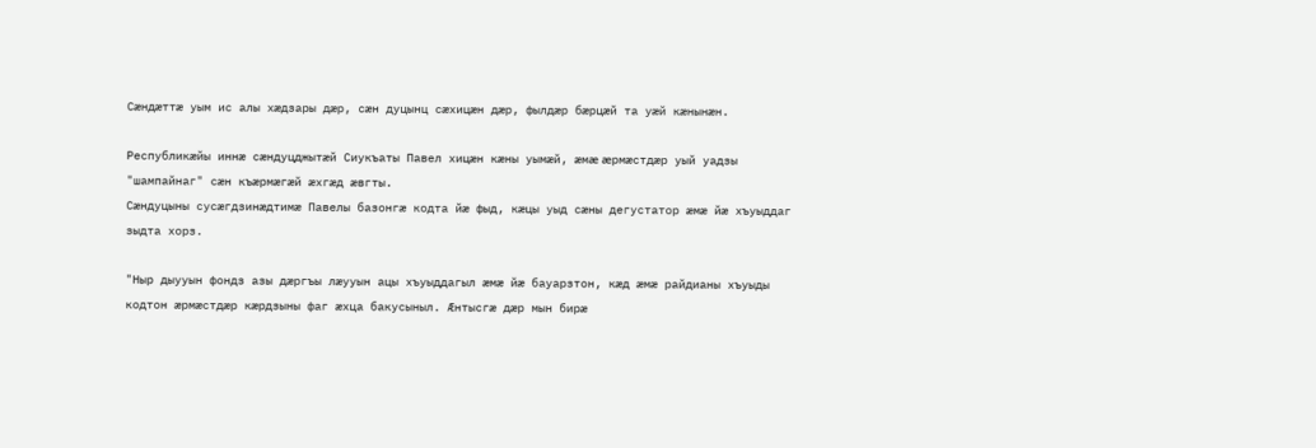Сæндæттæ уым ис алы хæдзары дæр, сæн дуцынц сæхицæн дæр, фылдæр бæрцæй та уæй кæнынӕн.

Республикæйы иннæ сæндуцджытæй Сиукъаты Павел хицæн кæны уымæй, æмæ æрмæстдæр уый уадзы "шампайнаг" сӕн къæрмæгæй æхгæд æвгты.
Сæндуцыны сусæгдзинæдтимæ Павелы базонгæ кодта йæ фыд, кæцы уыд сæны дегустатор æмæ йæ хъуыддаг зыдта хорз.

"Ныр дыууын фондз азы дæргъы лæууын ацы хъуыддагыл æмæ йæ бауарзтон, кæд æмæ райдианы хъуыды кодтон æрмæстдæр кæрдзыны фаг æхца бакусыныл. Æнтысгæ дæр мын бирæ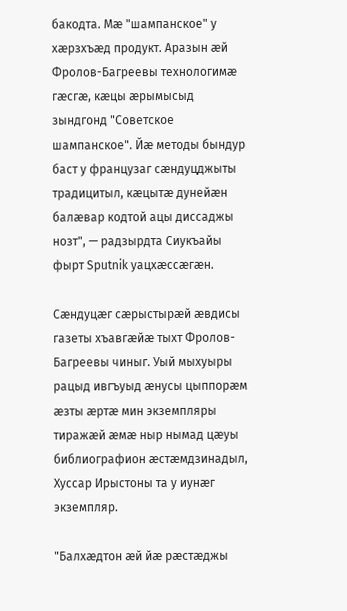бакодта. Мæ "шампанское" у хæрзхъæд продукт. Аразын æй Фролов-Багреевы технологимæ гæсгæ, кæцы æрымысыд зындгонд "Советское шампанское". Йæ методы бындур баст у французаг сæндуцджыты традицитыл, кæцытæ дунейæн балæвар кодтой ацы диссаджы нозт", — радзырдта Сиукъайы фырт Sputnik уацхæссæгæн.

Сæндуцæг сæрыстырæй æвдисы газеты хъавгæйæ тыхт Фролов-Багреевы чиныг. Уый мыхуыры рацыд ивгъуыд æнусы цыппорæм æзты æртæ мин экземпляры тиражæй æмæ ныр нымад цæуы библиографион æстæмдзинадыл, Хуссар Ирыстоны та у иунæг экземпляр.

"Балхæдтон æй йæ рæстæджы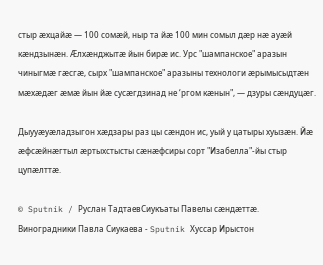стыр æхцайæ — 100 сомæй, ныр та йæ 100 мин сомыл дæр нæ ауæй кæндзынæн. Æлхæнджытæ йын бирæ ис. Урс "шампанское" аразын чиныгмæ гæсгæ, сырх "шампанское" аразыны технологи æрымысыдтæн мæхæдæг æмæ йын йæ сусæгдзинад не ‘ргом кæнын", — дзуры сæндуцæг.

Дыууæуæладзыгон хæдзары раз цы сæндон ис, уый у цатыры хуызæн. Йæ æфсæйнӕгтыл æртыхстысты сæнæфсиры сорт "Изабелла"-йы стыр цупæлттæ.

© Sputnik / Руслан ТадтаевСиукъаты Павелы сӕндӕттӕ.
Виноградники Павла Сиукаева - Sputnik Хуссар Ирыстон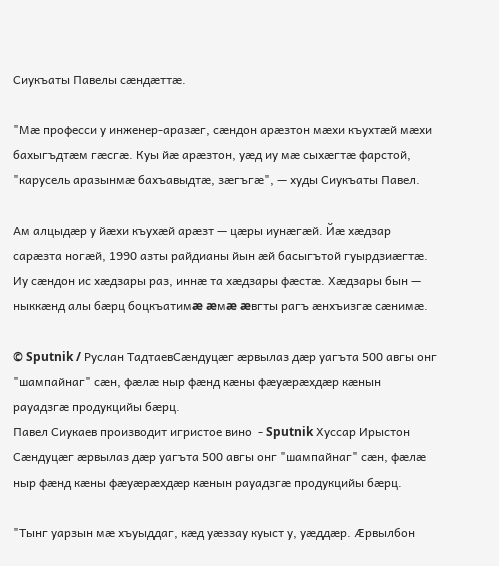Сиукъаты Павелы сӕндӕттӕ.

"Мæ професси у инженер-аразæг, сæндон арæзтон мæхи къухтæй мæхи бахыгъдтæм гæсгæ. Куы йæ арæзтон, уæд иу мæ сыхæгтæ фарстой, "карусель аразынмæ бахъавыдтæ, зӕгъгӕ", — худы Сиукъаты Павел.

Ам алцыдæр у йæхи къухæй арæзт — цæры иунæгæй. Йæ хæдзар сарæзта ногæй, 1990 азты райдианы йын æй басыгътой гуырдзиæгтæ. Иу сæндон ис хæдзары раз, иннæ та хæдзары фæстæ. Хæдзары бын — ныккæнд алы бæрц боцкъатимæ æмæ æвгты рагъ æнхъизгæ сæнимæ.

© Sputnik / Руслан ТадтаевСӕндуцӕг ӕрвылаз дӕр уагъта 500 авгы онг "шампайнаг" сӕн, фæлæ ныр фæнд кӕны фæуæрæхдæр кæнын рауадзгæ продукцийы бæрц.
Павел Сиукаев производит игристое вино  - Sputnik Хуссар Ирыстон
Сӕндуцӕг ӕрвылаз дӕр уагъта 500 авгы онг "шампайнаг" сӕн, фæлæ ныр фæнд кӕны фæуæрæхдæр кæнын рауадзгæ продукцийы бæрц.

"Тынг уарзын мæ хъуыддаг, кæд уæззау куыст у, уæддæр. Æрвылбон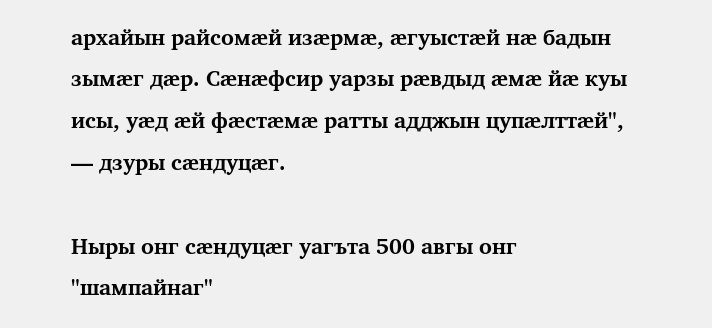архайын райсомæй изæрмæ, æгуыстæй нæ бадын зымæг дæр. Сæнæфсир уарзы рæвдыд æмæ йæ куы исы, уæд æй фæстæмæ ратты адджын цупæлттæй", — дзуры сæндуцæг.

Ныры онг сæндуцæг уагъта 500 авгы онг "шампайнаг"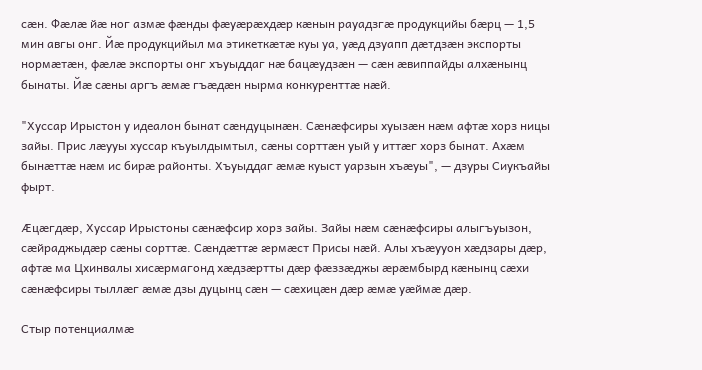сӕн. Фæлæ йæ ног азмæ фæнды фæуæрæхдæр кæнын рауадзгæ продукцийы бæрц — 1,5 мин авгы онг. Йæ продукцийыл ма этикеткæтæ куы уа, уæд дзуапп дæтдзæн экспорты нормæтæн, фæлæ экспорты онг хъуыддаг нæ бацæудзæн — сæн æвиппайды алхæнынц бынаты. Йæ сæны аргъ æмæ гъæдæн нырма конкуренттæ нæй.

"Хуссар Ирыстон у идеалон бынат сæндуцынæн. Сæнæфсиры хуызæн нæм афтæ хорз ницы зайы. Прис лæууы хуссар къуылдымтыл, сæны сорттæн уый у иттæг хорз бынат. Ахæм бынæттæ нæм ис бирæ районты. Хъуыддаг æмæ куыст уарзын хъæуы", — дзуры Сиукъайы фырт.

Æцæгдæр, Хуссар Ирыстоны сæнæфсир хорз зайы. Зайы нæм сæнæфсиры алыгъуызон, сæйраджыдæр сæны сорттæ. Сæндæттæ æрмæст Присы нæй. Алы хъæууон хæдзары дæр, афтӕ ма Цхинвалы хисæрмагонд хæдзæртты дæр фæззæджы æрæмбырд кæнынц сæхи сæнæфсиры тыллæг æмæ дзы дуцынц сæн — сæхицæн дæр æмæ уæймæ дæр.

Стыр потенциалмæ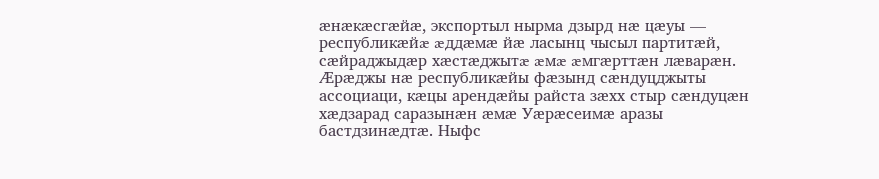æнæкæсгæйæ, экспортыл нырма дзырд нæ цæуы — республикæйæ æддæмæ йæ ласынц чысыл партитæй, сæйраджыдæр хæстæджытæ æмæ æмгæрттæн лæварæн. Æрæджы нæ республикæйы фæзынд сæндуцджыты ассоциаци, кæцы арендæйы райста зæхх стыр сæндуцæн хæдзарад саразынæн æмæ Уæрæсеимæ аразы бастдзинæдтæ. Ныфс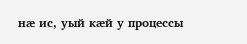нæ ис, уый кæй у процессы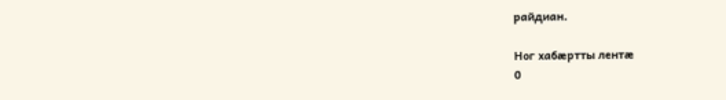райдиан.

Ног хабӕртты лентӕ
0